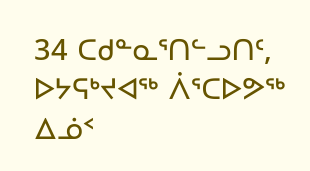34 ᑕᑯᓐᓇᕐᑎᓪᓗᑎᑦ, ᐅᔭᕋᒃᔪᐊᖅ ᐲᕐᑕᐅᕗᖅ ᐃᓅᑉ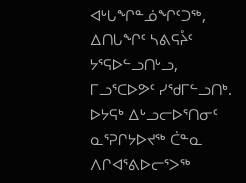ᐊᒡᒐᖏᓐᓅᖏᑦᑐᖅ, ᐃᑎᒐᖏᑦ ᓴᕕᕋᔧᑦ ᔭᕐᕋᐅᓪᓗᑎᒡᓗ, ᒥᓗᕐᑕᐅᕗᑦ ᓯᖁᒥᓪᓗᑎᒃ.
ᐅᔭᕋᒃ ᐃᒡᓗᓕᐅᕐᑎᓂᑦ ᓇᕐᕈᒋᔭᐅᔪᖅ ᑖᓐᓇ ᐱᒋᐊᕐᕕᐅᓕᕐᐳᖅ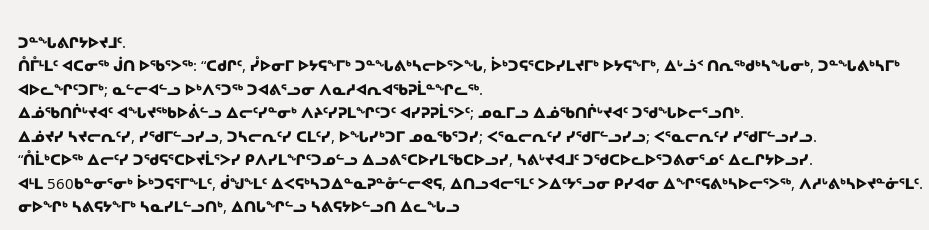ᑐᓐᖓᕕᒋᔭᐅᔪᒧᑦ.
ᑍᒤᒻᒪᑦ ᐊᑕᓂᖅ ᒎᑎ ᐅᖃᕐᐳᖅ: “ᑕᑯᒋᑦ, ᓮᐅᓂᒥ ᐅᔭᕋᖕᒥᒃ ᑐᓐᖓᕕᒃᓴᓕᐅᕐᐳᖓ, ᐆᒃᑐᕋᕐᑕᐅᓯᒪᔪᒥᒃ ᐅᔭᕋᖕᒥᒃ, ᐃᒡᓘᑉ ᑎᕆᖅᑯᒃᓴᖓᓂᒃ, ᑐᓐᖓᕕᒃᓴᒥᒃ ᐊᐅᓚᖏᑦᑐᒥᒃ; ᓇᓪᓕᐊᓪᓗ ᐅᒃᐱᕐᑐᖅ ᑐᐊᕕᕐᓗᓂ ᐱᓇᓱᐊᕆᐊᖃᕈᒫᓐᖏᓚᖅ.
ᐃᓅᖃᑎᒌᒡᔪᐊᑦ ᐊᖓᔪᖅᑲᐅᕖᓪᓗ ᐃᓕᑦᓯᓐᓂᒃ ᐱᔨᑦᓯᕈᒪᖏᑦᑐᑦ ᐊᓯᕈᕈᒫᕐᐳᑦ; ᓄᓇᒥᓗ ᐃᓅᖃᑎᒌᒡᔪᐊᑦ ᑐᖁᖓᐅᓕᕐᓗᑎᒃ.
ᐃᓅᔪᓯ ᓴᔪᓕᕆᑦᓯ, ᓯᖁᒥᓪᓗᓯᓗ, ᑐᓴᓕᕆᑦᓯ ᑕᒪᑦᓯ, ᐅᖓᓯᒃᑐᒥ ᓄᓇᖃᕐᑐᓯ; ᐸᕐᓇᓕᕆᑦᓯ ᓯᖁᒥᓪᓗᓯᓗ; ᐸᕐᓇᓕᕆᑦᓯ ᓯᖁᒥᓪᓗᓯᓗ.
“ᑍᒫᒃᑕᐅᖅ ᐃᓕᑦᓯ ᑐᖁᕋᕐᑕᐅᔪᒫᕐᐳᓯ ᑭᐱᓯᒪᖏᑦᑐᓄᓪᓗ ᐃᓗᕕᕐᑕᐅᓯᒪᖃᑕᐅᓗᓯ, ᓴᕕᒡᔪᐊᒧᑦ ᑐᖁᑕᐅᓚᐅᕐᑐᕕᓂᕐᓄᑦ ᐃᓚᒋᔭᐅᓗᓯ.
ᐊᒻᒪ 560ᑲᓐᓂᕐᓂᒃ ᐆᒃᑐᕋᕐᒥᖕᒪᑦ, ᑰᖑᖕᒪᑦ ᐃᐸᕋᒃᓴᑐᐃᓐᓇᕈᓐᓁᓪᓕᕙᕋ, ᐃᑎᓗᐊᓕᕐᒪᑦ ᐳᐃᑦᔭᕐᓗᓂ ᑭᓯᐊᓂ ᐃᖏᕐᕋᕕᒃᓴᐅᓕᕐᐳᖅ, ᐱᓱᒡᕕᒃᓴᐅᔪᓐᓃᕐᒪᑦ.
ᓂᐅᖏᒃ ᓴᕕᕋᔭᖕᒥᒃ ᓴᓇᓯᒪᓪᓗᑎᒃ, ᐃᑎᒐᖏᓪᓗ ᓴᕕᕋᔭᐅᓪᓗᑎ ᐃᓚᖓᓗ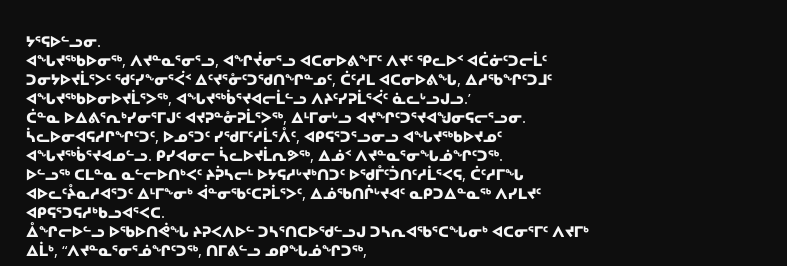ᔭᕐᕋᐅᓪᓗᓂ.
ᐊᖓᔪᖅᑲᐅᓂᖅ, ᐱᔪᓐᓇᕐᓂᕐᓗ, ᐊᖏᔫᓂᕐᓗ ᐊᑕᓂᐅᕕᖕᒥᑦ ᐱᔪᑦ ᕿᓚᐅᑉ ᐊᑖᓃᑦᑐᓕᒫᑦ ᑐᓂᔭᐅᔪᒫᕐᐳᑦ ᖁᑦᓯᖕᓂᕐᐹᑉ ᐃᑦᔪᕐᓁᑦᑐᖁᑎᖏᓐᓄᑦ, ᑖᑦᓱᒪ ᐊᑕᓂᐅᕕᖓ, ᐃᓱᖃᖏᑦᑐᒧᑦ ᐊᖓᔪᖅᑲᐅᓂᐅᔪᒫᕐᐳᖅ, ᐊᖓᔪᖅᑳᕐᔪᐊᓕᒫᓪᓗ ᐱᔨᑦᓯᕈᒫᕐᐹᑦ ᓈᓚᒡᓗᒍᓗ.’
ᑖᓐᓇ ᐅᐃᕕᕐᕆᒃᓯᓂᕐᒥᒍᑦ ᐊᔪᕈᓐᓁᕈᒫᕐᐳᖅ, ᐃᒻᒥᓂᒡᓗ ᐊᔪᖏᑦᑐᕐᔪᐊᖑᓂᕋᓕᕐᓗᓂ. ᓵᓚᐅᓂᐊᕋᓱᒋᖏᑦᑐᑦ, ᐅᓄᕐᑐᑦ ᓯᖁᒥᑦᓱᒫᕐᐰᑦ, ᐊᑭᕋᕐᑐᕐᓗᓂᓗ ᐊᖓᔪᖅᑲᐅᔪᓄᑦ ᐊᖓᔪᖅᑳᕐᔪᐊᓄᓪᓗ. ᑭᓯᐊᓂᓕ ᓵᓚᐅᔪᒫᕆᕗᖅ, ᐃᓅᑉ ᐱᔪᓐᓇᕐᓂᖓᓅᖏᑦᑐᖅ.
ᐅᓪᓗᖅ ᑕᒪᓐᓇ ᓇᓪᓕᐅᑎᒃᐸᑦ ᔨᕉᓴᓕᒻ ᐅᔭᕋᓱᒡᔪᒃᑎᑐᑦ ᐅᖁᒤᑦᑑᑎᑦᓱᒫᕐᐸᕋ, ᑖᑦᓱᒥᖓ ᐊᐅᓚᑦᔧᓇᓱᐊᕐᑐᑦ ᐃᒻᒥᖕᓂᒃ ᐋᓐᓂᖃᑦᑕᕈᒫᕐᐳᑦ, ᐃᓅᖃᑎᒌᒡᔪᐊᑦ ᓇᑭᑐᐃᓐᓇᖅ ᐱᓯᒪᔪᑦ ᐊᑭᕋᕐᑐᕋᓱᒃᑲᓗᐊᕐᐸᑕ.
ᐂᖏᓕᐅᓪᓗ ᐅᖃᐅᑎᕚᖓ ᔨᕈᐸᐱᐅᓪ ᑐᓴᕐᑎᑕᐅᖁᓪᓗᒍ ᑐᓴᕆᐊᖃᕐᑕᖓᓂᒃ ᐊᑕᓂᕐᒥᑦ ᐱᔪᒥᒃ ᐃᒫᒃ, “ᐱᔪᓐᓇᕐᓂᕐᓅᖏᑦᑐᖅ, ᑎᒥᕕᓪᓗ ᓄᑭᖓᓅᖏᑐᖅ,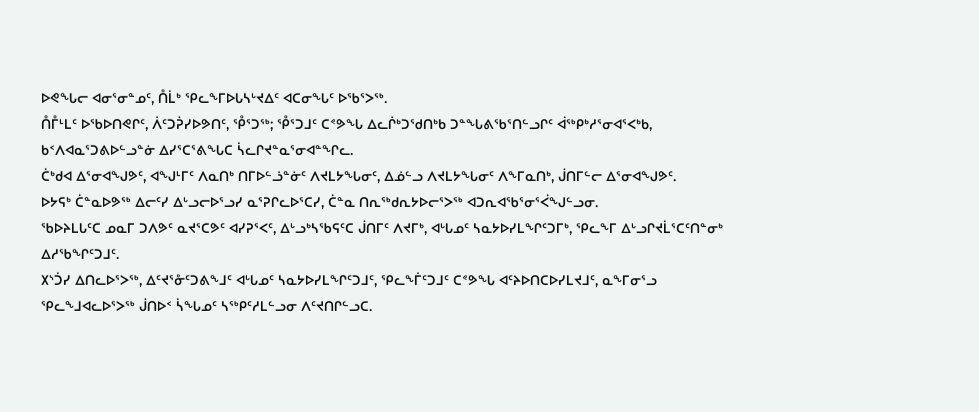ᐅᕙᖓᓕ ᐊᓂᕐᓂᓐᓄᑦ, ᑍᒫᒃ ᕿᓚᖕᒥᐅᒐᓴᒡᔪᐃᑦ ᐊᑕᓂᖓᑦ ᐅᖃᕐᐳᖅ.
ᑍᒤᒻᒪᑦ ᐅᖃᐅᑎᕙᒋᑦ, ᐲᑦᑐᕉᓯᐅᕗᑎᑦ, ᕾᕐᑐᖅ; ᕾᕐᑐᒧᑦ ᑕᕝᕗᖓ ᐃᓚᒌᒃᑐᖁᑎᒃᑲ ᑐᓐᖓᕕᖃᕐᑎᓪᓗᒋᑦ ᐋᖅᑭᒃᓱᕐᓂᐊᕐᐸᒃᑲ, ᑲᑉᐱᐊᓇᕐᑐᕕᐅᓪᓗᓐᓃ ᐃᓯᕐᑕᕐᕕᖓᑕ ᓵᓚᒋᔪᓐᓇᕐᓂᐊᓐᖏᓚ.
ᑖᒃᑯᐊ ᐃᕐᓂᐊᖑᕗᑦ, ᐊᖑᒻᒥᑦ ᐱᓇᑎᒃ ᑎᒥᐅᓪᓘᓐᓃᑦ ᐱᔪᒪᔭᖓᓂᑦ, ᐃᓅᓪᓗ ᐱᔪᒪᔭᖓᓂᑦ ᐱᖕᒥᓇᑎᒃ, ᒎᑎᒥᓪᓕ ᐃᕐᓂᐊᖑᕗᑦ.
ᐅᔭᕋᒃ ᑖᓐᓇᐅᕗᖅ ᐃᓕᑦᓯ ᐃᒡᓗᓕᐅᕐᓗᓯ ᓇᕐᕈᒋᓚᐅᕐᑕᓯ, ᑖᓐᓇ ᑎᕆᖅᑯᕆᔭᐅᓕᕐᐳᖅ ᐊᑐᕆᐊᖃᕐᓂᕐᐹᖑᓪᓗᓂ.
ᖃᐅᔨᒪᒐᑦᑕ ᓄᓇᒥ ᑐᐱᕗᑦ ᓇᔪᕐᑕᕗᑦ ᐊᓯᕈᕐᐸᑦ, ᐃᒡᓗᒃᓴᖃᕋᑦᑕ ᒎᑎᒥᑦ ᐱᔪᒥᒃ, ᐊᒡᒐᓄᑦ ᓴᓇᔭᐅᓯᒪᖏᑦᑐᒥᒃ, ᕿᓚᖕᒥ ᐃᒡᓗᒋᔪᒫᕐᑕᑦᑎᓐᓂᒃ ᐃᓱᖃᖏᑦᑐᒧᑦ.
᙭ᔅᑑᓯ ᐃᑎᓚᐅᕐᐳᖅ, ᐃᑦᔪᕐᓁᑦᑐᕕᖕᒧᑦ ᐊᒡᒐᓄᑦ ᓴᓇᔭᐅᓯᒪᖏᑦᑐᒧᑦ, ᕿᓚᖕᒦᑦᑐᒧᑦ ᑕᕝᕗᖓ ᐊᑦᔨᐅᑎᑕᐅᓯᒪᔪᒧᑦ, ᓇᖕᒥᓂᕐᓗ ᕿᓚᖕᒧᐊᓚᐅᕐᐳᖅ ᒎᑎᐅᑉ ᓵᖓᓄᑦ ᓴᖅᑭᑦᓱᒪᓪᓗᓂ ᐱᑦᔪᑎᒋᓪᓗᑕ.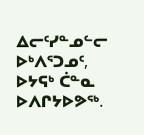ᐃᓕᑦᓯᓐᓄᓪᓕ ᐅᒃᐱᕐᑐᓄᑦ, ᐅᔭᕋᒃ ᑖᓐᓇ ᐅᐱᒋᔭᐅᕗᖅ.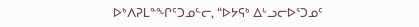ᐅᒃᐱᕈᒪᓐᖏᑦᑐᓄᓪᓕ, “ᐅᔭᕋᒃ ᐃᒡᓗᓕᐅᕐᑐᓄᑦ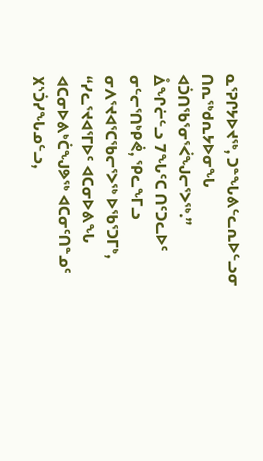ᓇᕐᕈᒋᔭᐅᔪᖅ, ᑐᓐᖓᕕᓪᓚᕆᐅᓪᓗᓂ ᑎᕆᖅᑯᕆᔭᐅᓂᖓ ᐊᑑᑎᖃᕐᓂᕐᐹᖑᓕᕐᐳᖅ.”
ᐂᖏᓖᓪᓗ 7ᖓᑦᑕ ᑎᑦᑐᓚᐅᑦ ᓂᓪᓕᕐᑎᒃᑭᕚ, ᕿᓚᖕᒥᓗ ᓂᐱᕐᔪᐊᕐᑕᖃᓕᕐᐳᖅ ᐅᖃᕐᑐᒥᒃ, “ᓯᓚᕐᔪᐊᕐᒥᐅᑦ ᐊᑕᓂᐅᕕᖓ ᐊᑕᓂᐅᕕᒃᑖᖑᕗᖅ ᐊᑕᓂᑦᑎᓐᓄᑦ ᙭ᔅᑑᓯᖓᓄᓪᓗ,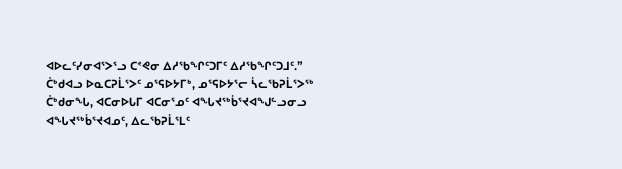ᐊᐅᓚᑦᓯᓂᐊᕐᐳᕐᓗ ᑕᕝᕙᓂ ᐃᓱᖃᖏᑦᑐᒥᑦ ᐃᓱᖃᖏᑦᑐᒧᑦ.”
ᑖᒃᑯᐊᓗ ᐅᓇᑕᕈᒫᕐᐳᑦ ᓄᕐᕋᐅᔭᒥᒃ, ᓄᕐᕋᐅᔭᕐᓕ ᓵᓚᖃᕈᒫᕐᐳᖅ ᑖᒃᑯᓂᖓ, ᐊᑕᓂᐅᒐᒥ ᐊᑕᓂᕐᓄᑦ ᐊᖓᔪᖅᑳᕐᔪᐊᖑᓪᓗᓂᓗ ᐊᖓᔪᖅᑳᕐᔪᐊᓄᑦ, ᐃᓚᖃᕈᒫᕐᒪᑦ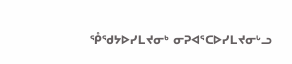ᕾᖁᔭᐅᓯᒪᔪᓂᒃ ᓂᕈᐊᕐᑕᐅᓯᒪᔪᓂᒡᓗ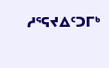ᓱᕐᕋᔪᐃᑦᑐᒥᒃ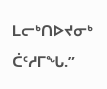ᒪᓕᒃᑎᐅᔪᓂᒃ ᑖᑦᓱᒥᖓ.”